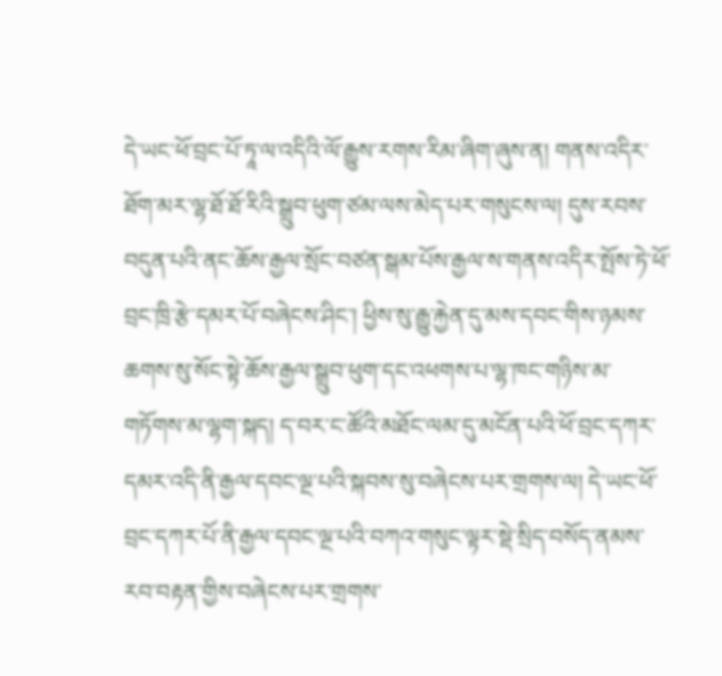དེ་ཡང་ཕོ་བྲང་པོ་ཏཱ་ལ་འདིའི་ལོ་རྒྱུས་རགས་རིམ་ཞིག་ཞུས་ན། གནས་འདིར་ཐོག་མར་ལྷ་ཐོ་ཐོ་རིའི་སྒྲུབ་ཕུག་ཙམ་ལས་མེད་པར་གསུངས་ལ། དུས་རབས་བདུན་པའི་ནང་ཆོས་རྒྱལ་སྲོང་བཙན་སྒམ་པོས་རྒྱལ་ས་གནས་འདིར་སྤོས་ཏེ་ཕོ་བྲང་ཁྲི་རྩེ་དམར་པོ་བཞེངས་ཤིང་། ཕྱིས་སུ་རྒྱུ་རྐྱེན་དུ་མས་དབང་གིས་ཉམས་ཆགས་སུ་སོང་སྟེ་ཆོས་རྒྱལ་སྒྲུབ་ཕུག་དང་འཕགས་པ་ལྷ་ཁང་གཉིས་མ་གཏོགས་མ་ལྷག་སྐད། ད་བར་ང་ཚོའི་མཐོང་ལམ་དུ་མངོན་པའི་ཕོ་བྲང་དཀར་དམར་འདི་ནི་རྒྱལ་དབང་ལྔ་པའི་སྐབས་སུ་བཞེངས་པར་གྲགས་ལ། དེ་ཡང་ཕོ་བྲང་དཀར་པོ་ནི་རྒྱལ་དབང་ལྔ་པའི་བཀའ་གསུང་ལྟར་སྡེ་སྲིད་བསོད་ནམས་རབ་བརྟན་གྱིས་བཞེངས་པར་གྲགས་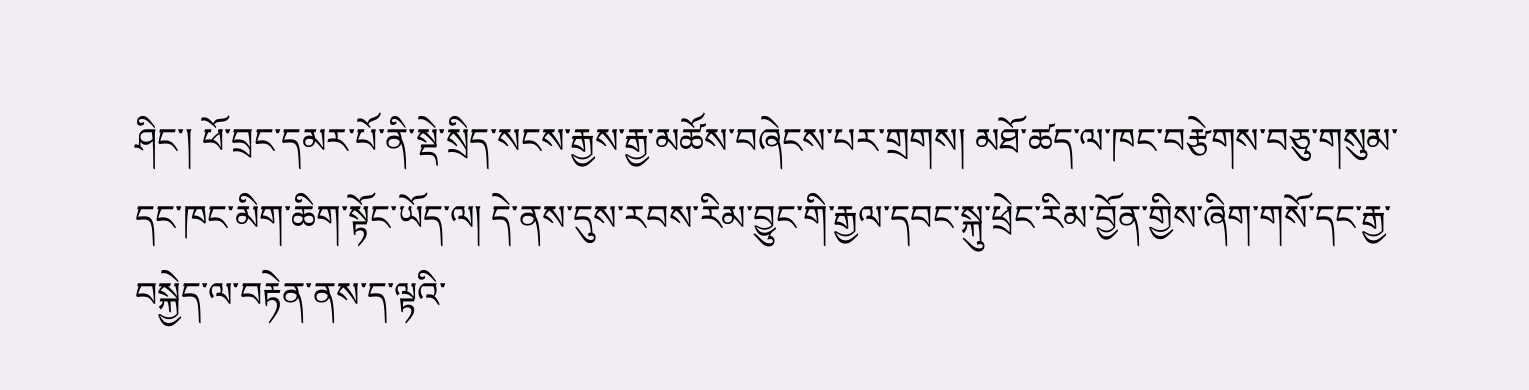ཤིང་། ཕོ་བྲང་དམར་པོ་ནི་སྡེ་སྲིད་སངས་རྒྱས་རྒྱ་མཚོས་བཞེངས་པར་གྲགས། མཐོ་ཚད་ལ་ཁང་བརྩེགས་བཅུ་གསུམ་དང་ཁང་མིག་ཆིག་སྟོང་ཡོད་ལ། དེ་ནས་དུས་རབས་རིམ་བྱུང་གི་རྒྱལ་དབང་སྐུ་ཕྲེང་རིམ་བྱོན་གྱིས་ཞིག་གསོ་དང་རྒྱ་བསྐྱེད་ལ་བརྟེན་ནས་ད་ལྟའི་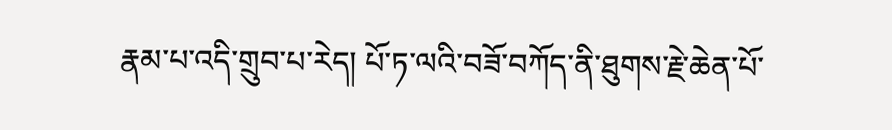རྣམ་པ་འདི་གྲུབ་པ་རེད། པོ་ཏ་ལའི་བཟོ་བཀོད་ནི་ཐུགས་རྗེ་ཆེན་པོ་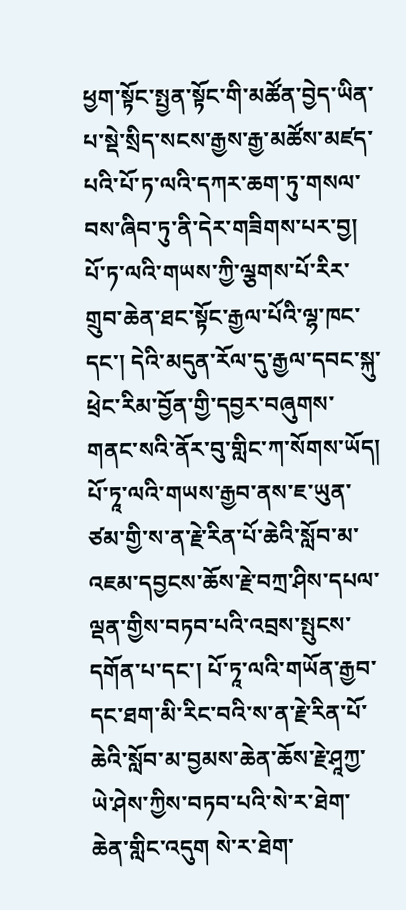ཕྱག་སྟོང་སྤྱན་སྟོང་གི་མཚོན་བྱེད་ཡིན་པ་སྡེ་སྲིད་སངས་རྒྱས་རྒྱ་མཚོས་མཛད་པའི་པོ་ཏ་ལའི་དཀར་ཆག་ཏུ་གསལ་བས་ཞིབ་ཏུ་ནི་དེར་གཟིགས་པར་བྱ། པོ་ཏ་ལའི་གཡས་ཀྱི་ལྕགས་པོ་རིར་གྲུབ་ཆེན་ཐང་སྟོང་རྒྱལ་པོའི་ལྷ་ཁང་དང་། དེའི་མདུན་རོལ་དུ་རྒྱལ་དབང་སྐུ་ཕྲེང་རིམ་བྱོན་གྱི་དབྱར་བཞུགས་གནང་སའི་ནོར་བུ་གླིང་ཀ་སོགས་ཡོད། པོ་ཏཱ་ལའི་གཡས་རྒྱབ་ནས་ཇ་ཡུན་ཙམ་གྱི་ས་ན་རྗེ་རིན་པོ་ཆེའི་སློབ་མ་འཇམ་དབྱངས་ཆོས་རྗེ་བཀྲ་ཤིས་དཔལ་ལྡན་གྱིས་བཏབ་པའི་འབྲས་སྤུངས་དགོན་པ་དང་། པོ་ཏཱ་ལའི་གཡོན་རྒྱབ་དང་ཐག་མི་རིང་བའི་ས་ན་རྗེ་རིན་པོ་ཆེའི་སློབ་མ་བྱམས་ཆེན་ཆོས་རྗེ་ཤཱཀྱ་ཡེ་ཤེས་ཀྱིས་བཏབ་པའི་སེ་ར་ཐེག་ཆེན་གླིང་འདུག སེ་ར་ཐེག་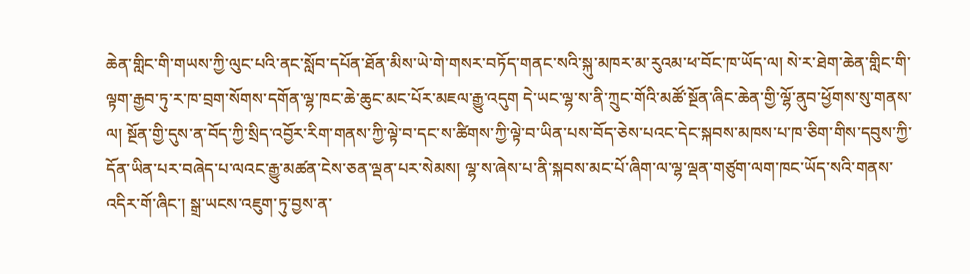ཆེན་གླིང་གི་གཡས་ཀྱི་ལུང་པའི་ནང་སློབ་དཔོན་ཐོན་མིས་ཡེ་གེ་གསར་བཏོད་གནང་སའི་སྐུ་མཁར་མ་རུའམ་ཕ་བོང་ཁ་ཡོད་ལ། སེ་ར་ཐེག་ཆེན་གླིང་གི་ལྟག་རྒྱབ་ཏུ་ར་ཁ་བྲག་སོགས་དགོན་ལྷ་ཁང་ཆེ་ཆུང་མང་པོར་མཇལ་རྒྱུ་འདུག དེ་ཡང་ལྷ་ས་ནི་ཀྲུང་གོའི་མཚོ་སྔོན་ཞིང་ཆེན་གྱི་ལྷོ་ནུབ་ཕྱོགས་སུ་གནས་ལ། སྔོན་གྱི་དུས་ན་བོད་ཀྱི་སྲིད་འབྱོར་རིག་གནས་ཀྱི་ལྟེ་བ་དང་ས་ཚིགས་ཀྱི་ལྟེ་བ་ཡིན་པས་བོད་ཅེས་པའང་དེང་སྐབས་མཁས་པ་ཁ་ཅིག་གིས་དབུས་ཀྱི་དོན་ཡིན་པར་བཞེད་པ་ལའང་རྒྱུ་མཚན་ངེས་ཅན་ལྡན་པར་སེམས། ལྷ་ས་ཞེས་པ་ནི་སྐབས་མང་པོ་ཞིག་ལ་ལྷ་ལྡན་གཙུག་ལག་ཁང་ཡོད་སའི་གནས་འདིར་གོ་ཞིང་། སྒྲ་ཡངས་འཇུག་ཏུ་བྱས་ན་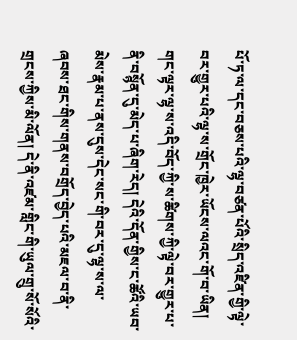པོ་ཏ་ལ་དང་བཅས་པའི་ལྷ་བཙན་པོའི་སྲིད་འཛིན་གྱི་ལྟེ་བར་གྱུར་པའི་ལྷ་ས་གྲོང་ཁྱེར་ཡོངས་ལའང་གོ་བ་ཡིན། གང་ལྟར་ལྷ་ས་འདི་བོད་ཀྱི་ས་ཚིགས་ཀྱི་ལྟེ་བར་གྱུར་པ་ནི་བསྙོན་དུ་མེད་པ་ཞིག་རེད། དེའི་དོན་གྱིས་ང་ཚོའི་ཡབ་མེས་རྣམ་པ་ནས་དུས་དེང་སང་གི་བར་དུ་ལྷ་ས་ལ་ཞབས་ཐང་གིས་གནས་བགྲོད་བྱེད་པའི་མཇལ་བ་ནི་གྲངས་ཀྱིས་མི་ལོན། དེ་ནི་འཛམ་གླིང་གི་ཡུལ་གྲུ་སོ་སོའི་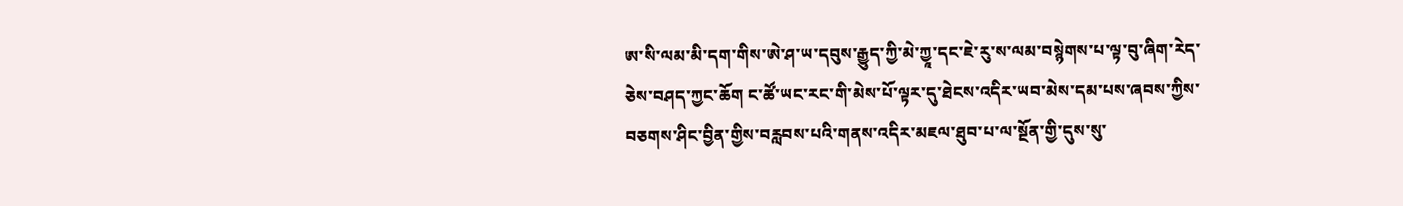ཨ་སི་ལམ་མི་དག་གིས་ཨེ་ཤ་ཡ་དབུས་རྒྱུད་ཀྱི་མེ་ཀྱཱ་དང་ཇེ་རུ་ས་ལམ་བསྙེགས་པ་ལྟ་བུ་ཞིག་རེད་ཅེས་བཤད་ཀྱང་ཆོག ང་ཚོ་ཡང་རང་གི་མེས་པོ་ལྟར་དུ་ཐེངས་འདིར་ཡབ་མེས་དམ་པས་ཞབས་ཀྱིས་བཅགས་ཤིང་བྱིན་གྱིས་བརླབས་པའི་གནས་འདིར་མཇལ་ཐུབ་པ་ལ་སྔོན་གྱི་དུས་སུ་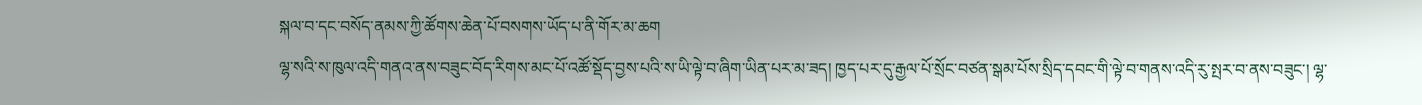སྐལ་བ་དང་བསོད་ནམས་ཀྱི་ཚོགས་ཆེན་པོ་བསགས་ཡོད་པ་ནི་གོར་མ་ཆག
ལྷ་སའི་ས་ཁུལ་འདི་གནའ་ནས་བཟུང་བོད་རིགས་མང་པོ་འཚོ་སྡོད་བྱས་པའི་ས་ཡི་ལྟེ་བ་ཞིག་ཡིན་པར་མ་ཟད། ཁྱད་པར་དུ་རྒྱལ་པོ་སྲོང་བཙན་སྒམ་པོས་སྲིད་དབང་གི་ལྟེ་བ་གནས་འདི་རུ་སྤར་བ་ནས་བཟུང་། ལྷ་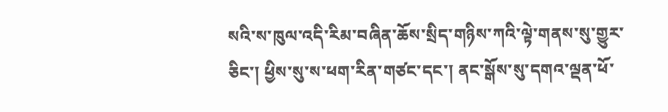སའི་ས་ཁུལ་འདི་རིམ་བཞིན་ཆོས་སྲིད་གཉིས་ཀའི་ལྟེ་གནས་སུ་གྱུར་ཅིང་། ཕྱིས་སུ་ས་ཕག་རིན་གཙང་དང་། ནང་སྒོས་སུ་དགའ་ལྡན་ཕོ་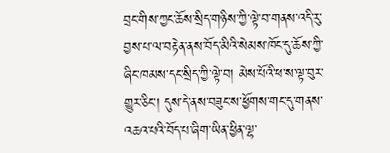བྲང་གིས་ཀྱང་ཆོས་སྲིད་གཉིས་ཀྱི་ལྟེ་བ་གནས་འདི་རུ་བྱས་པ་ལ་བརྟེན་ནས་བོད་མིའི་སེམས་ཁོང་དུ་ཆོས་ཀྱི་ཞིང་ཁམས་དང་སྲིད་ཀྱི་ལྟེ་བ། མེས་པོའི་ཕ་ས་ལྟ་བུར་གྱུར་ཅིང་། དུས་དེ་ནས་བཟུང་ས་ཕྱོགས་གང་དུ་གནས་འཆའ་པའི་བོད་པ་ཞིག་ཡིན་ཕྱིན་ལྷ་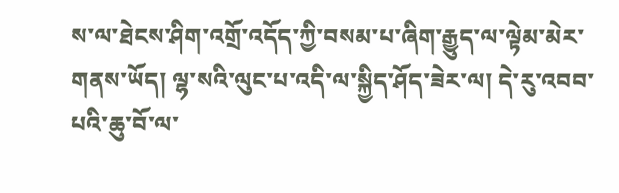ས་ལ་ཐེངས་ཤིག་འགྲོ་འདོད་ཀྱི་བསམ་པ་ཞིག་རྒྱུད་ལ་ལྟེམ་མེར་གནས་ཡོད། ལྷ་སའི་ལུང་པ་འདི་ལ་སྐྱིད་ཤོད་ཟེར་ལ། དེ་རུ་འབབ་པའི་ཆུ་བོ་ལ་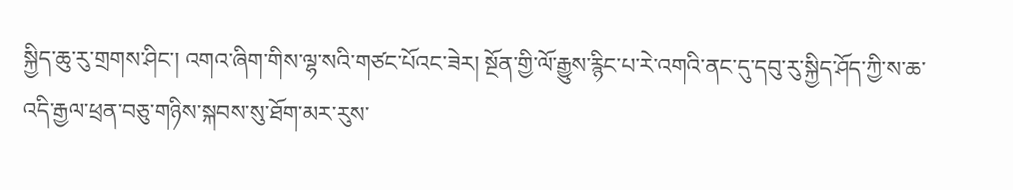སྐྱིད་ཆུ་རུ་གྲགས་ཤིང་། འགའ་ཞིག་གིས་ལྷ་སའི་གཙང་པོའང་ཟེར། སྔོན་གྱི་ལོ་རྒྱུས་རྙིང་པ་རེ་འགའི་ནང་དུ་དབུ་རུ་སྐྱིད་ཤོད་ཀྱི་ས་ཆ་འདི་རྒྱལ་ཕྲན་བཅུ་གཉིས་སྐབས་སུ་ཐོག་མར་རུས་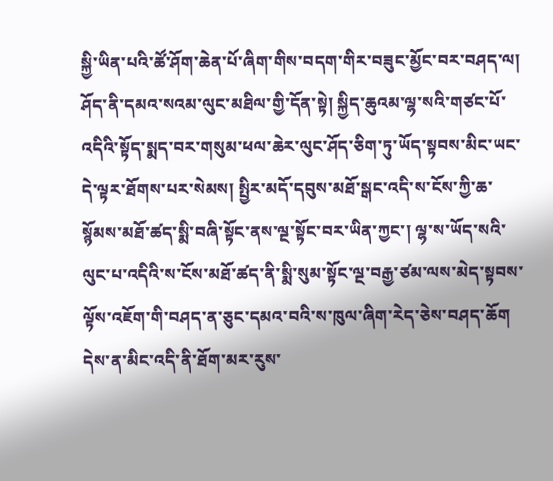སྐྱི་ཡིན་པའི་ཚོ་ཤོག་ཆེན་པོ་ཞིག་གིས་བདག་གིར་བཟུང་མྱོང་བར་བཤད་ལ། ཤོད་ནི་དམའ་སའམ་ལུང་མཐིལ་གྱི་དོན་སྟེ། སྐྱིད་ཆུའམ་ལྷ་སའི་གཙང་པོ་འདིའི་སྟོད་སྨད་བར་གསུམ་ཕལ་ཆེར་ལུང་ཤོད་ཅིག་ཏུ་ཡོད་སྟབས་མིང་ཡང་དེ་ལྟར་ཐོགས་པར་སེམས། སྤྱིར་མདོ་དབུས་མཐོ་སྒང་འདི་ས་ངོས་ཀྱི་ཆ་སྙོམས་མཐོ་ཚད་སྨི་བཞི་སྟོང་ནས་ལྔ་སྟོང་བར་ཡིན་ཀྱང་། ལྷ་ས་ཡོད་སའི་ལུང་པ་འདིའི་ས་ངོས་མཐོ་ཚད་ནི་སྨི་སུམ་སྟོང་ལྔ་བརྒྱ་ཙམ་ལས་མེད་སྟབས་ལྟོས་འཇོག་གི་བཤད་ན་ཅུང་དམའ་བའི་ས་ཁུལ་ཞིག་རེད་ཅེས་བཤད་ཆོག དེས་ན་མིང་འདི་ནི་ཐོག་མར་རུས་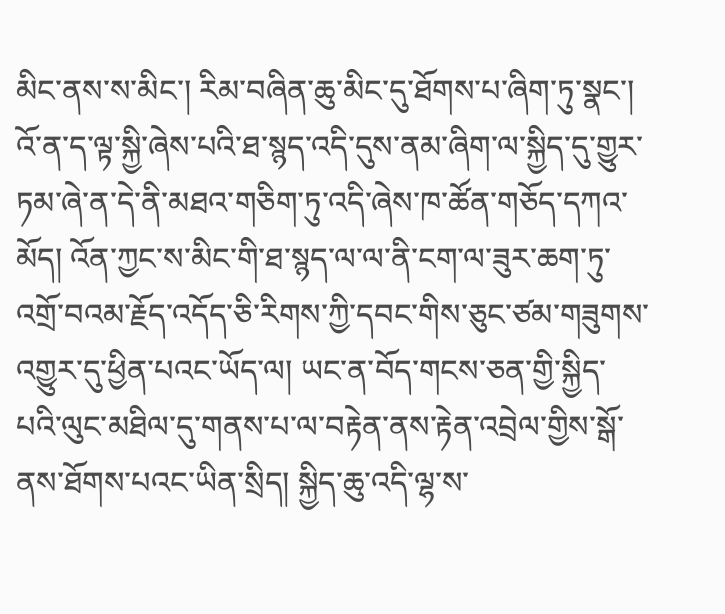མིང་ནས་ས་མིང་། རིམ་བཞིན་ཆུ་མིང་དུ་ཐོགས་པ་ཞིག་ཏུ་སྣང་། འོ་ན་ད་ལྟ་སྐྱི་ཞེས་པའི་ཐ་སྙད་འདི་དུས་ནམ་ཞིག་ལ་སྐྱིད་དུ་གྱུར་ཏམ་ཞེ་ན་དེ་ནི་མཐའ་གཅིག་ཏུ་འདི་ཞེས་ཁ་ཚོན་གཅོད་དཀའ་མོད། འོན་ཀྱང་ས་མིང་གི་ཐ་སྙད་ལ་ལ་ནི་ངག་ལ་ཟུར་ཆག་ཏུ་འགྲོ་བའམ་རྗོད་འདོད་ཅི་རིགས་ཀྱི་དབང་གིས་ཅུང་ཙམ་གཟུགས་འགྱུར་དུ་ཕྱིན་པའང་ཡོད་ལ། ཡང་ན་བོད་གངས་ཅན་གྱི་སྐྱིད་པའི་ལུང་མཐིལ་དུ་གནས་པ་ལ་བརྟེན་ནས་རྟེན་འབྲེལ་གྱིས་སྒོ་ནས་ཐོགས་པའང་ཡིན་སྲིད། སྐྱིད་ཆུ་འདི་ལྷ་ས་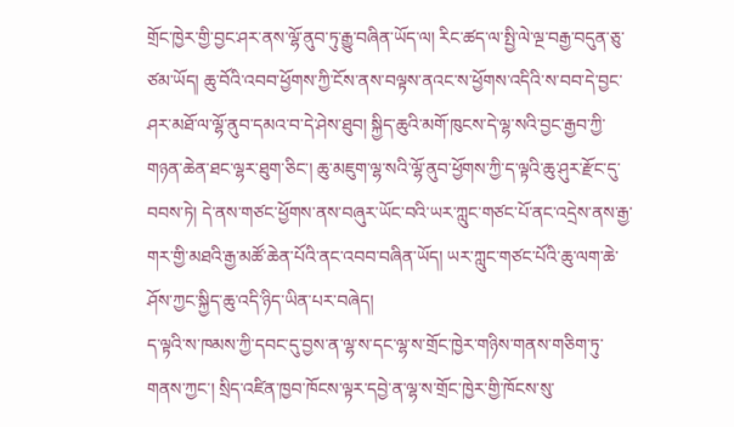གྲོང་ཁྱེར་གྱི་བྱང་ཤར་ནས་ལྷོ་ནུབ་ཏུ་རྒྱུ་བཞིན་ཡོད་ལ། རིང་ཚད་ལ་སྤྱི་ལེ་ལྔ་བརྒྱ་བདུན་ཅུ་ཙམ་ཡོད། ཆུ་བོའི་འབབ་ཕྱོགས་ཀྱི་ངོས་ནས་བལྟས་ནའང་ས་ཕྱོགས་འདིའི་ས་བབ་དེ་བྱང་ཤར་མཐོ་ལ་ལྷོ་ནུབ་དམའ་བ་དེ་ཤེས་ཐུབ། སྐྱིད་ཆུའི་མགོ་ཁུངས་དེ་ལྷ་སའི་བྱང་རྒྱབ་ཀྱི་གཉན་ཆེན་ཐང་ལྷར་ཐུག་ཅིང་། ཆུ་མཇུག་ལྷ་སའི་ལྷོ་ནུབ་ཕྱོགས་ཀྱི་ད་ལྟའི་ཆུ་ཤུར་རྫོང་དུ་བབས་ཏེ། དེ་ནས་གཙང་ཕྱོགས་ནས་བཞུར་ཡོང་བའི་ཡར་ཀླུང་གཙང་པོ་ནང་འདྲེས་ནས་རྒྱ་གར་གྱི་མཐའི་རྒྱ་མཚོ་ཆེན་པོའི་ནང་འབབ་བཞིན་ཡོད། ཡར་ཀླུང་གཙང་པོའི་ཆུ་ལག་ཆེ་ཤོས་ཀྱང་སྐྱིད་ཆུ་འདི་ཉིད་ཡིན་པར་བཞེད།
ད་ལྟའི་ས་ཁམས་ཀྱི་དབང་དུ་བྱས་ན་ལྷ་ས་དང་ལྷ་ས་གྲོང་ཁྱེར་གཉིས་གནས་གཅིག་ཏུ་གནས་ཀྱང་། སྲིད་འཛིན་ཁྱབ་ཁོངས་ལྟར་དབྱེ་ན་ལྷ་ས་གྲོང་ཁྱེར་གྱི་ཁོངས་སུ་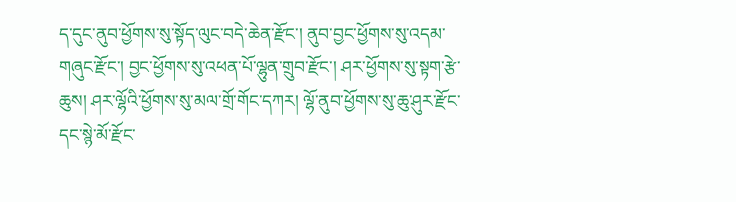ད་དུང་ནུབ་ཕྱོགས་སུ་སྟོད་ལུང་བདེ་ཆེན་རྫོང་། ནུབ་བྱང་ཕྱོགས་སུ་འདམ་གཞུང་རྫོང་། བྱང་ཕྱོགས་སུ་འཕན་པོ་ལྷུན་གྲུབ་རྫོང་། ཤར་ཕྱོགས་སུ་སྟག་རྩེ་ཆུས། ཤར་ལྷོའི་ཕྱོགས་སུ་མལ་གྲོ་གོང་དཀར། ལྷོ་ནུབ་ཕྱོགས་སུ་ཆུ་ཤུར་རྫོང་དང་སྙེ་མོ་རྫོང་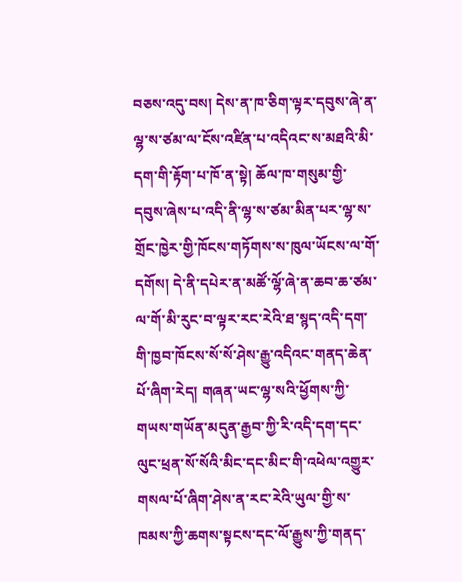བཅས་འདུ་བས། དེས་ན་ཁ་ཅིག་ལྟར་དབུས་ཞེ་ན་ལྷ་ས་ཙམ་ལ་ངོས་འཛིན་པ་འདིའང་ས་མཐའི་མི་དག་གི་རྟོག་པ་ཁོ་ན་སྟེ། ཆོལ་ཁ་གསུམ་གྱི་དབུས་ཞེས་པ་འདི་ནི་ལྷ་ས་ཙམ་མིན་པར་ལྷ་ས་གྲོང་ཁྱེར་གྱི་ཁོངས་གཏོགས་ས་ཁུལ་ཡོངས་ལ་གོ་དགོས། དེ་ནི་དཔེར་ན་མཚོ་ལྷོ་ཞེ་ན་ཆབ་ཆ་ཙམ་ལ་གོ་མི་རུང་བ་ལྟར་རང་རེའི་ཐ་སྙད་འདི་དག་གི་ཁྱབ་ཁོངས་སོ་སོ་ཤེས་རྒྱུ་འདིའང་གནད་ཆེན་པོ་ཞིག་རེད། གཞན་ཡང་ལྷ་སའི་ཕྱོགས་ཀྱི་གཡས་གཡོན་མདུན་རྒྱབ་ཀྱི་རི་འདི་དག་དང་ལུང་ཕྲན་སོ་སོའི་མིང་དང་མིང་གི་འཕེལ་འགྱུར་གསལ་པོ་ཞིག་ཤེས་ན་རང་རེའི་ཡུལ་གྱི་ས་ཁམས་ཀྱི་ཆགས་སྟངས་དང་ལོ་རྒྱུས་ཀྱི་གནད་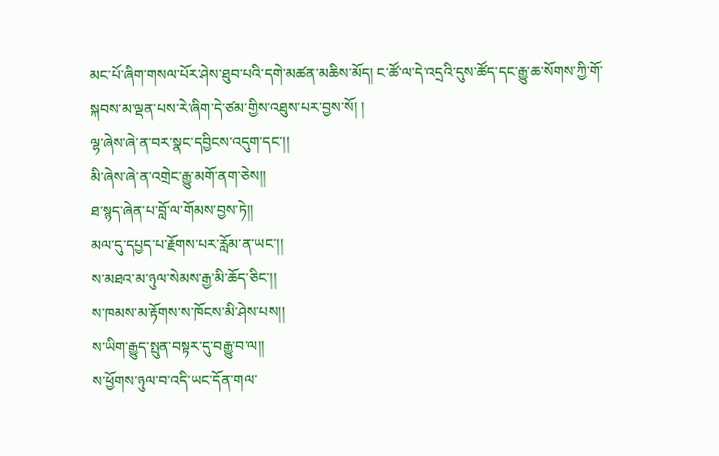མང་པོ་ཞིག་གསལ་པོར་ཤེས་ཐུབ་པའི་དགེ་མཚན་མཆིས་མོད། ང་ཚོ་ལ་དེ་འདྲའི་དུས་ཚོད་དང་རྒྱུ་ཆ་སོགས་ཀྱི་གོ་སྐབས་མ་ལྡན་པས་རེ་ཞིག་དེ་ཙམ་གྱིས་འཐུས་པར་བྱས་སོ། །
ལྷ་ཞེས་ཞེ་ན་བར་སྣང་དབྱིངས་འདུག་དང་།།
མི་ཞེས་ཞེ་ན་འགྲེང་རྒྱུ་མགོ་ནག་ཅེས།།
ཐ་སྙད་ཞེན་པ་བློ་ལ་གོམས་བྱས་ཏེ།།
མལ་དུ་དཔྱད་པ་རྗོགས་པར་རློམ་ན་ཡང་།།
ས་མཐའ་མ་ཉུལ་སེམས་རྒྱ་མི་ཆོད་ཅིང་།།
ས་ཁམས་མ་རྟོགས་ས་ཁོངས་མི་ཤེས་པས།།
ས་ཡིག་རྒྱུད་སྤུན་བསྟར་དུ་བརྒྱུ་བ་ལ།།
ས་ཕྱོགས་ཉུལ་བ་འདི་ཡང་དོན་གལ་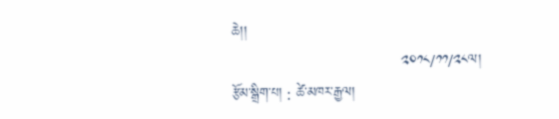ཆེ།།
                                    ༢༠༡༨/༡༡/༢༨ལ།
རྩོམ་སྒྲིག་པ། : ཚེ་མཁར་རྒྱལ།